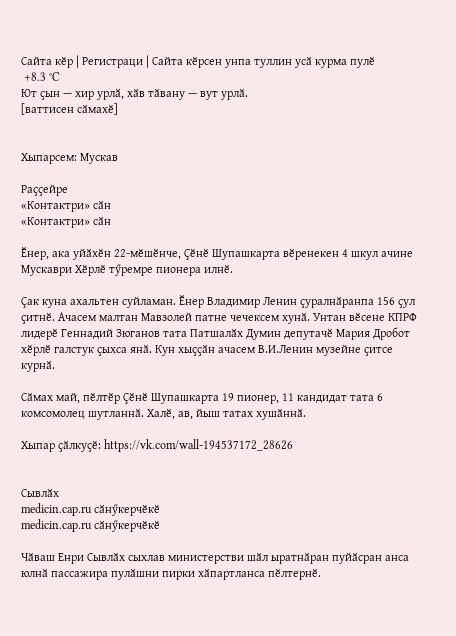Сайта кӗр | Регистраци | Сайта кӗрсен унпа туллин усӑ курма пулӗ
 +8.3 °C
Ют ҫын — хир урлӑ, хӑв тӑвану — вут урлӑ.
[ваттисен сӑмахӗ]


Хыпарсем: Мускав

Раҫҫейре
«Контактри» сӑн
«Контактри» сӑн

Ӗнер, ака уйӑхӗн 22-мӗшӗнче, Ҫӗнӗ Шупашкарта вӗренекен 4 шкул ачине Мускаври Хӗрлӗ тӳремре пионера илнӗ.

Ҫак куна ахальтен суйламан. Ӗнер Владимир Ленин ҫуралнӑранпа 156 ҫул ҫитнӗ. Ачасем малтан Мавзолей патне чечексем хунӑ. Унтан вӗсене КПРФ лидерӗ Геннадий Зюганов тата Патшалӑх Думин депутачӗ Мария Дробот хӗрлӗ галстук ҫыхса янӑ. Кун хыҫҫӑн ачасем В.И.Ленин музейне ҫитсе курнӑ.

Сӑмах май, пӗлтӗр Ҫӗнӗ Шупашкарта 19 пионер, 11 кандидат тата 6 комсомолец шутланнӑ. Халӗ, ав, йыш татах хушӑннӑ.

Хыпар ҫӑлкуҫӗ: https://vk.com/wall-194537172_28626


Сывлӑх
medicin.cap.ru сӑнӳкерчӗкӗ
medicin.cap.ru сӑнӳкерчӗкӗ

Чӑваш Енри Сывлӑх сыхлав министерстви шӑл ыратнӑран пуйӑсран анса юлнӑ пассажира пулӑшни пирки хӑпартланса пӗлтернӗ.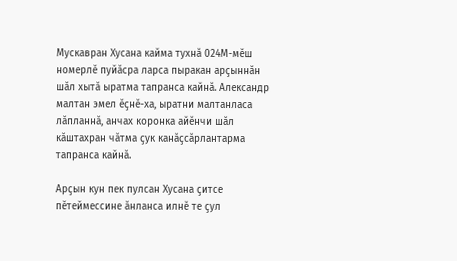Мускавран Хусана кайма тухнӑ 024М-мӗш номерлӗ пуйӑсра ларса пыракан арҫыннӑн шӑл хытӑ ыратма тапранса кайнӑ. Александр малтан эмел ӗҫнӗ-ха, ыратни малтанласа лӑпланнӑ, анчах коронка айӗнчи шӑл кӑштахран чӑтма ҫук канӑҫсӑрлантарма тапранса кайнӑ.

Арҫын кун пек пулсан Хусана ҫитсе пӗтеймессине ӑнланса илнӗ те ҫул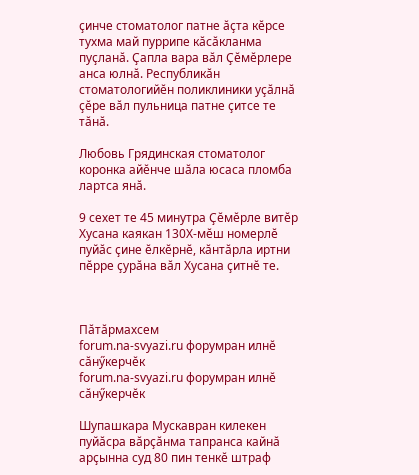ҫинче стоматолог патне ӑҫта кӗрсе тухма май пуррипе кӑсӑкланма пуҫланӑ. Ҫапла вара вӑл Ҫӗмӗрлере анса юлнӑ. Республикӑн стоматологийӗн поликлиники уҫӑлнӑ ҫӗре вӑл пульница патне ҫитсе те тӑнӑ.

Любовь Грядинская стоматолог коронка айӗнче шӑла юсаса пломба лартса янӑ.

9 сехет те 45 минутра Ҫӗмӗрле витӗр Хусана каякан 130Х-мӗш номерлӗ пуйӑс ҫине ӗлкӗрнӗ, кӑнтӑрла иртни пӗрре ҫурӑна вӑл Хусана ҫитнӗ те.



Пӑтӑрмахсем
forum.na-svyazi.ru форумран илнӗ сӑнӳкерчӗк
forum.na-svyazi.ru форумран илнӗ сӑнӳкерчӗк

Шупашкара Мускавран килекен пуйӑсра вӑрҫӑнма тапранса кайнӑ арҫынна суд 80 пин тенкӗ штраф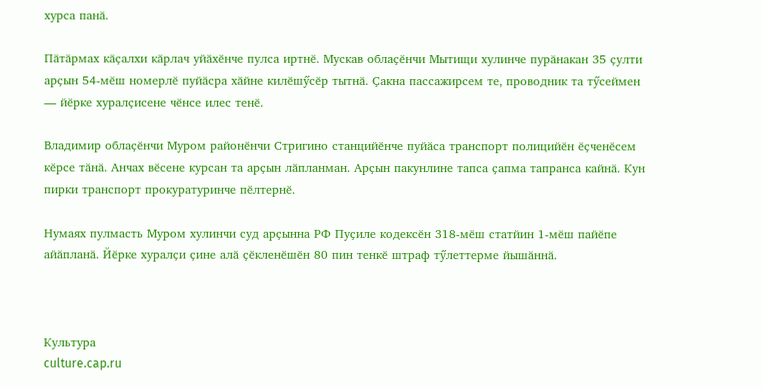хурса панӑ.

Пӑтӑрмах кӑҫалхи кӑрлач уйӑхӗнче пулса иртнӗ. Мускав облаҫӗнчи Мытищи хулинче пурӑнакан 35 ҫулти арҫын 54-мӗш номерлӗ пуйӑсра хӑйне килӗшӳсӗр тытнӑ. Ҫакна пассажирсем те, проводник та тӳсеймен — йӗрке хуралҫисене чӗнсе илес тенӗ.

Владимир облаҫӗнчи Муром районӗнчи Стригино станцийӗнче пуйӑса транспорт полицийӗн ӗҫченӗсем кӗрсе тӑнӑ. Анчах вӗсене курсан та арҫын лӑпланман. Арҫын пакунлине тапса ҫапма тапранса кайнӑ. Кун пирки транспорт прокуратуринче пӗлтернӗ.

Нумаях пулмасть Муром хулинчи суд арҫынна РФ Пуҫиле кодексӗн 318-мӗш статйин 1-мӗш пайӗпе айӑпланӑ. Йӗрке хуралҫи ҫине алӑ ҫӗкленӗшӗн 80 пин тенкӗ штраф тӳлеттерме йышӑннӑ.



Культура
culture.cap.ru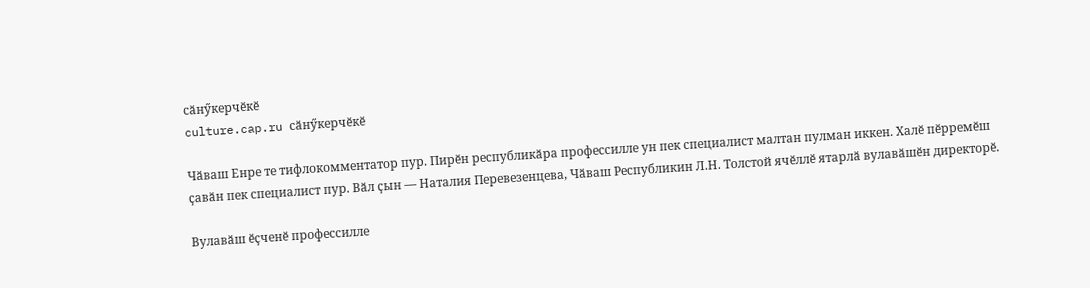сӑнӳкерчӗкӗ
culture.cap.ru сӑнӳкерчӗкӗ

Чӑваш Енре те тифлокомментатор пур. Пирӗн республикӑра профессилле ун пек специалист малтан пулман иккен. Халӗ пӗрремӗш ҫавӑн пек специалист пур. Вӑл ҫын — Наталия Перевезенцева, Чӑваш Республикин Л.Н. Толстой ячӗллӗ ятарлӑ вулавӑшӗн директорӗ.

Вулавӑш ӗҫченӗ профессилле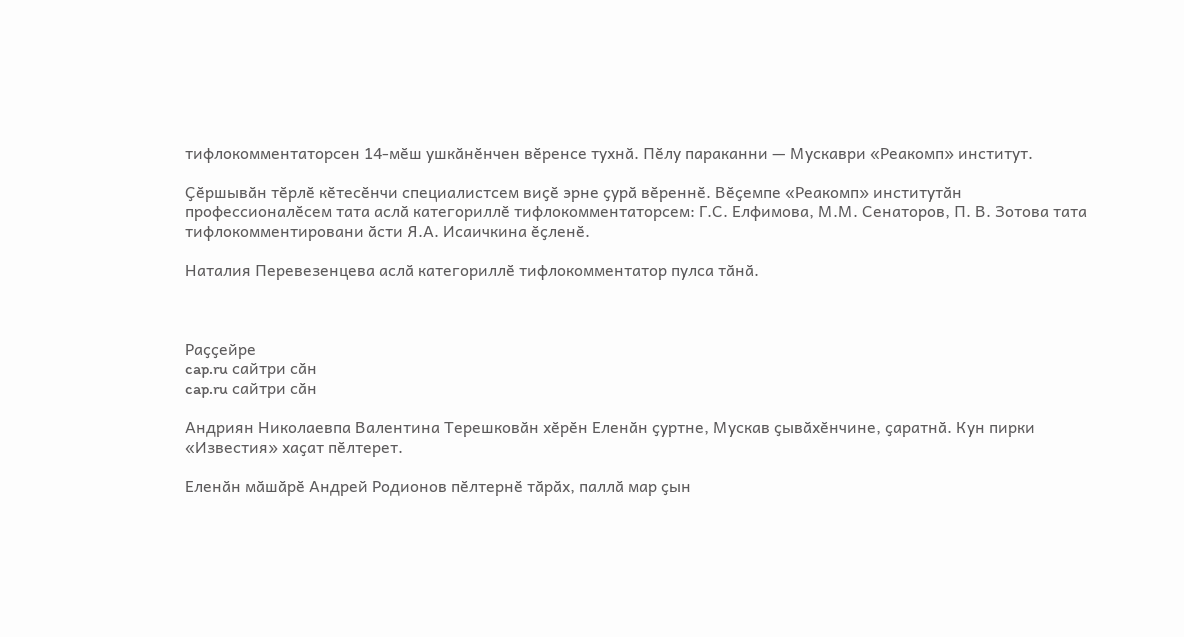тифлокомментаторсен 14-мӗш ушкӑнӗнчен вӗренсе тухнӑ. Пӗлу параканни — Мускаври «Реакомп» институт.

Ҫӗршывӑн тӗрлӗ кӗтесӗнчи специалистсем виҫӗ эрне ҫурӑ вӗреннӗ. Вӗҫемпе «Реакомп» институтӑн профессионалӗсем тата аслӑ категориллӗ тифлокомментаторсем: Г.С. Елфимова, М.М. Сенаторов, П. В. Зотова тата тифлокомментировани ӑсти Я.А. Исаичкина ӗҫленӗ.

Наталия Перевезенцева аслӑ категориллӗ тифлокомментатор пулса тӑнӑ.



Раҫҫейре
cap.ru сайтри сӑн
cap.ru сайтри сӑн

Андриян Николаевпа Валентина Терешковӑн хӗрӗн Еленӑн ҫуртне, Мускав ҫывӑхӗнчине, ҫаратнӑ. Кун пирки «Известия» хаҫат пӗлтерет.

Еленӑн мӑшӑрӗ Андрей Родионов пӗлтернӗ тӑрӑх, паллӑ мар ҫын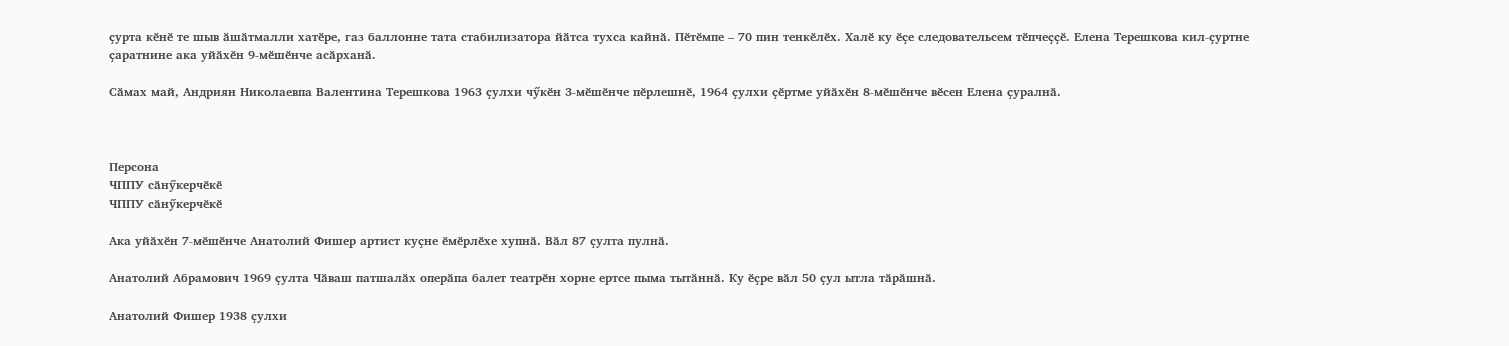ҫурта кӗнӗ те шыв ӑшӑтмалли хатӗре, газ баллонне тата стабилизатора йӑтса тухса кайнӑ. Пӗтӗмпе – 70 пин тенкӗлӗх. Халӗ ку ӗҫе следовательсем тӗпчеҫҫӗ. Елена Терешкова кил-ҫуртне ҫаратнине ака уйӑхӗн 9-мӗшӗнче асӑрханӑ.

Сӑмах май, Андриян Николаевпа Валентина Терешкова 1963 ҫулхи чӳкӗн 3-мӗшӗнче пӗрлешнӗ, 1964 ҫулхи ҫӗртме уйӑхӗн 8-мӗшӗнче вӗсен Елена ҫуралнӑ.



Персона
ЧППУ сӑнӳкерчӗкӗ
ЧППУ сӑнӳкерчӗкӗ

Ака уйӑхӗн 7-мӗшӗнче Анатолий Фишер артист куҫне ӗмӗрлӗхе хупнӑ. Вӑл 87 ҫулта пулнӑ.

Анатолий Абрамович 1969 ҫулта Чӑваш патшалӑх оперӑпа балет театрӗн хорне ертсе пыма тытӑннӑ. Ку ӗҫре вӑл 50 ҫул ытла тӑрӑшнӑ.

Анатолий Фишер 1938 ҫулхи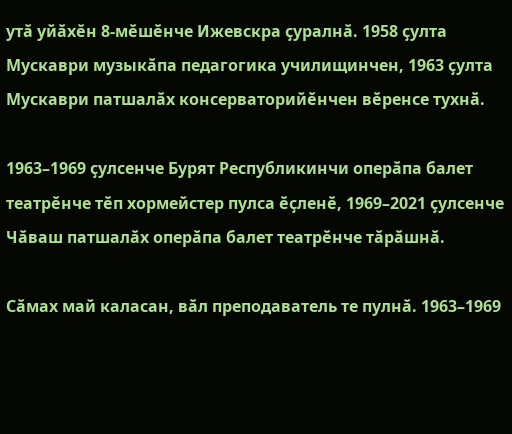утӑ уйӑхӗн 8-мӗшӗнче Ижевскра ҫуралнӑ. 1958 ҫулта Мускаври музыкӑпа педагогика училищинчен, 1963 ҫулта Мускаври патшалӑх консерваторийӗнчен вӗренсе тухнӑ.

1963–1969 ҫулсенче Бурят Республикинчи оперӑпа балет театрӗнче тӗп хормейстер пулса ӗҫленӗ, 1969–2021 ҫулсенче Чӑваш патшалӑх оперӑпа балет театрӗнче тӑрӑшнӑ.

Сӑмах май каласан, вӑл преподаватель те пулнӑ. 1963–1969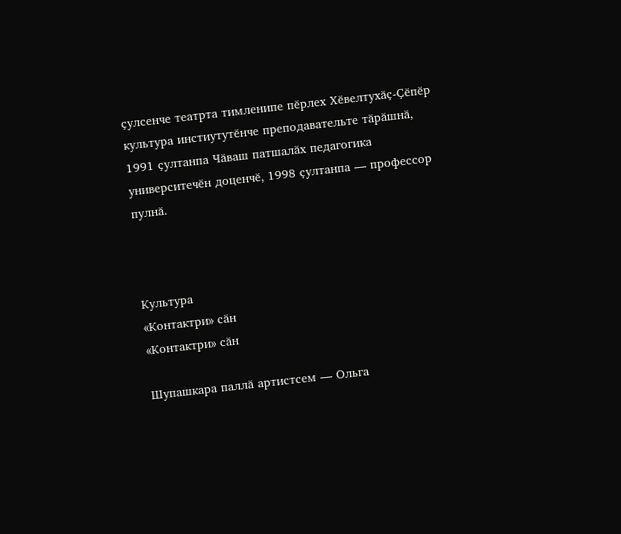ҫулсенче театрта тимленипе пӗрлех Хӗвелтухӑҫ-Ҫӗпӗр культура инстиутутӗнче преподавательте тӑрӑшнӑ, 1991 ҫултанпа Чӑваш патшалӑх педагогика университечӗн доценчӗ, 1998 ҫултанпа — профессор пулнӑ.



Культура
«Контактри» сӑн
«Контактри» сӑн

Шупашкара паллӑ артистсем — Ольга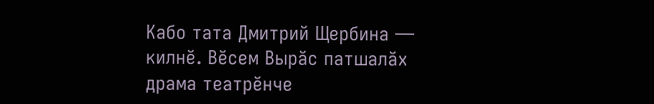Кабо тата Дмитрий Щербина — килнӗ. Вӗсем Вырӑс патшалӑх драма театрӗнче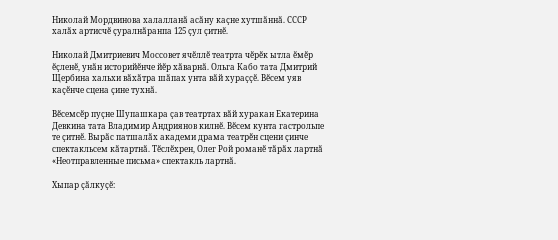Николай Мордвинова халалланӑ асӑну каҫне хутшӑннӑ. СССР халӑх артисчӗ ҫуралнӑранпа 125 ҫул ҫитнӗ.

Николай Дмитриевич Моссовет ячӗллӗ театрта чӗрӗк ытла ӗмӗр ӗҫленӗ, унӑн историйӗнче йӗр хӑварнӑ. Ольга Кабо тата Дмитрий Щербина хальхи вӑхӑтра шӑпах унта вӑй хураҫҫӗ. Вӗсем уяв каҫӗнче сцена ҫине тухнӑ.

Вӗсемсӗр пуҫне Шупашкара ҫав театртах вӑй хуракан Екатерина Девкина тата Владимир Андриянов килнӗ. Вӗсем кунта гастрольпе те ҫитнӗ. Вырӑс патшалӑх академи драма театрӗн сцени ҫинче спектакльсем кӑтартнӑ. Тӗслӗхрен, Олег Рой романӗ тӑрӑх лартнӑ «Неотправленные письма» спектакль лартнӑ.

Хыпар ҫӑлкуҫӗ: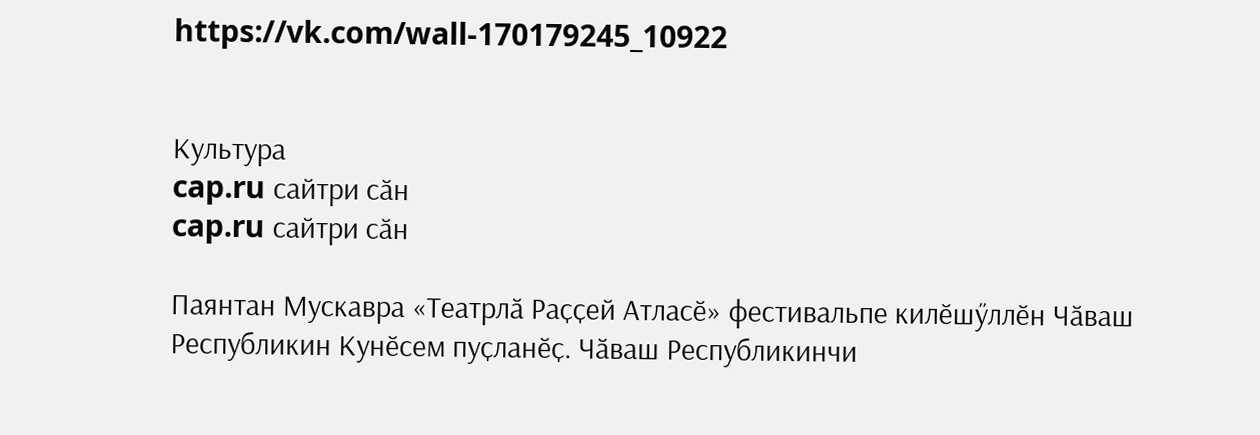https://vk.com/wall-170179245_10922


Культура
cap.ru сайтри сӑн
cap.ru сайтри сӑн

Паянтан Мускавра «Театрлӑ Раҫҫей Атласӗ» фестивальпе килӗшӳллӗн Чӑваш Республикин Кунӗсем пуҫланӗҫ. Чӑваш Республикинчи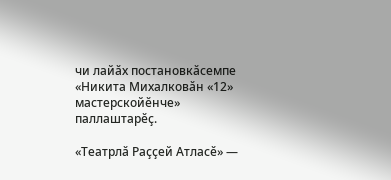чи лайӑх постановкӑсемпе «Никита Михалковӑн «12» мастерскойӗнче» паллаштарӗҫ.

«Театрлӑ Раҫҫей Атласӗ» —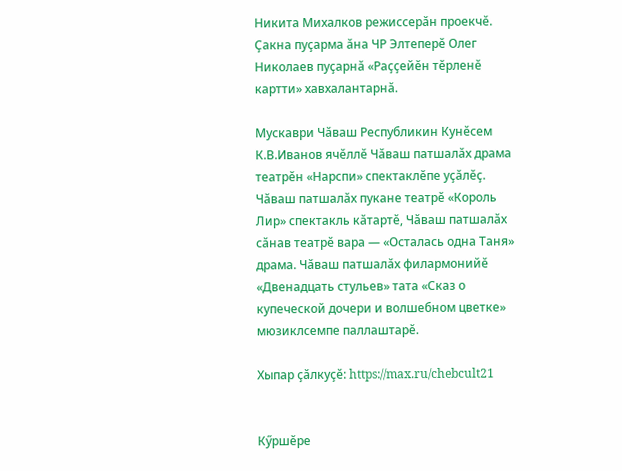Никита Михалков режиссерӑн проекчӗ. Ҫакна пуҫарма ӑна ЧР Элтеперӗ Олег Николаев пуҫарнӑ «Раҫҫейӗн тӗрленӗ картти» хавхалантарнӑ.

Мускаври Чӑваш Республикин Кунӗсем К.В.Иванов ячӗллӗ Чӑваш патшалӑх драма театрӗн «Нарспи» спектаклӗпе уҫӑлӗҫ. Чӑваш патшалӑх пукане театрӗ «Король Лир» спектакль кӑтартӗ, Чӑваш патшалӑх сӑнав театрӗ вара — «Осталась одна Таня» драма. Чӑваш патшалӑх филармонийӗ «Двенадцать стульев» тата «Сказ о купеческой дочери и волшебном цветке» мюзиклсемпе паллаштарӗ.

Хыпар ҫӑлкуҫӗ: https://max.ru/chebcult21


Кӳршӗре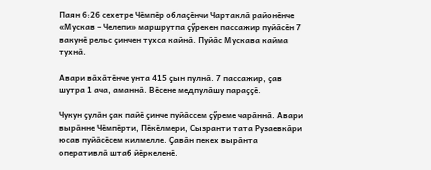Паян 6:26 сехетре Чӗмпӗр облаҫӗнчи Чартаклӑ районӗнче «Мускав – Челепи» маршрутпа ҫӳрекен пассажир пуйӑсӗн 7 вакунӗ рельс ҫинчен тухса кайнӑ. Пуйӑс Мускава кайма тухнӑ.

Авари вӑхӑтӗнче унта 415 ҫын пулнӑ. 7 пассажир, ҫав шутра 1 ача, аманнӑ. Вӗсене медпулӑшу параҫҫӗ.

Чукун ҫулӑн ҫак пайӗ ҫинче пуйӑссем ҫӳреме чарӑннӑ. Авари вырӑнне Чӗмпӗрти, Пӗкӗлмери, Сызранти тата Рузаевкӑри юсав пуйӑсӗсем килмелле. Ҫавӑн пекех вырӑнта оперативлӑ штаб йӗркеленӗ.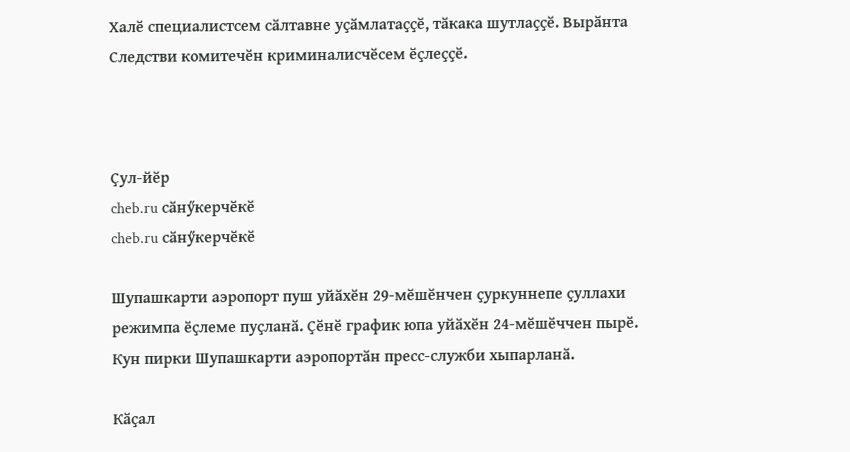Халӗ специалистсем сӑлтавне уҫӑмлатаҫҫӗ, тӑкака шутлаҫҫӗ. Вырӑнта Следстви комитечӗн криминалисчӗсем ӗҫлеҫҫӗ.



Ҫул-йӗр
cheb.ru сӑнӳкерчӗкӗ
cheb.ru сӑнӳкерчӗкӗ

Шупашкарти аэропорт пуш уйӑхӗн 29-мӗшӗнчен ҫуркуннепе ҫуллахи режимпа ӗҫлеме пуҫланӑ. Ҫӗнӗ график юпа уйӑхӗн 24-мӗшӗччен пырӗ. Кун пирки Шупашкарти аэропортӑн пресс-служби хыпарланӑ.

Кӑҫал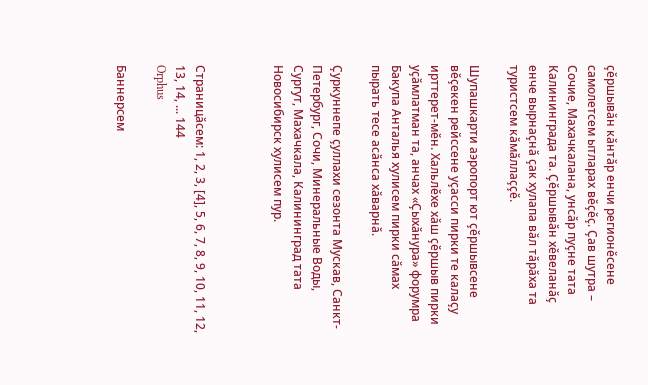ҫӗршывӑн кӑнтӑр енчи регионӗсене самолетсем ытларах вӗҫӗҫ. Ҫав шутра – Сочие, Махачкалана, унсӑр пуҫне тата Калининграда та. Ҫӗршывӑн хӗвеланӑҫ енче вырнаҫнӑ ҫак хулапа вӑл тӑрӑха та туристсем кӑмӑллаҫҫӗ.

Шупашкарти аэропорт ют ҫӗршывсене вӗҫекен рейссене уҫасси пирки те калаҫу ирттерет-мӗн. Хальлӗхе хӑш ҫӗршыв пирки уҫӑмлатман та, анчах «Ҫыхӑнура» форумра Бакупа Анталья хулисем пирки сӑмах пырать тесе асӑнса хӑварнӑ.

Ҫуркуннепе ҫуллахи сезонта Мускав, Санкт-Петербург, Сочи, Минеральные Воды, Сургут, Махачкала, Калининград тата Новосибирск хулисем пур.



Страницӑсем: 1, 2, 3, [4], 5, 6, 7, 8, 9, 10, 11, 12, 13, 14, ... 144
Orphus

Баннерсем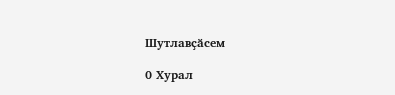Шутлавҫӑсем

0 Хурал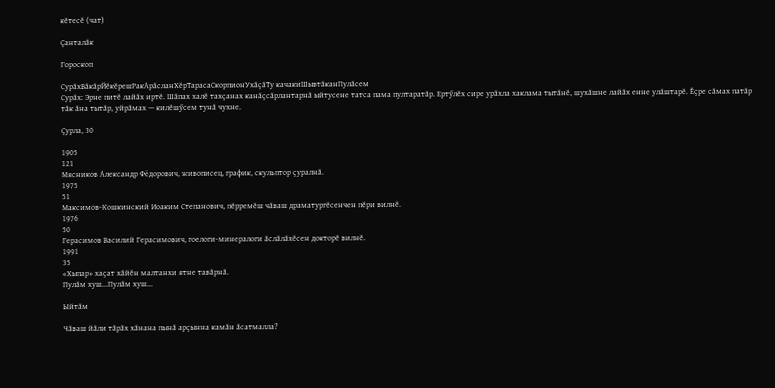кӗтесӗ (чат)

Ҫанталӑк

Гороскоп

СурӑхВӑкӑрЙӗкӗрешРакАрӑсланХӗрТарасаСкорпионУхӑҫӑТу качакиШывтӑканПулӑсем
Сурӑх: Эрне питӗ лайӑх иртӗ. Шӑпах халӗ тахҫанах канӑҫсӑрлантарнӑ ыйтусене татса пама пултаратӑр. Ертӳлӗх сире урӑхла хаклама тытӑнӗ, шухӑшне лайӑх енне улӑштарӗ. Ӗҫре сӑмах патӑр тӑк ӑна тытӑр, уйрӑмах — килӗшӳсем тунӑ чухне.

Ҫурла, 30

1905
121
Мясников Александр Фёдорович, живописец, график, скульптор ҫуралнӑ.
1975
51
Максимов-Кошкинский Иоаким Степанович, пӗрремӗш чӑваш драматургӗсенчен пӗри вилнӗ.
1976
50
Герасимов Василий Герасимович, гоелоги-минералоги ӑслӑлӑхӗсен докторӗ вилнӗ.
1991
35
«Хыпар» хаҫат хӑйӗн малтанхи ятне тавӑрнӑ.
Пулӑм хуш...Пулӑм хуш...

Ыйтӑм

Чӑваш йӑли тӑрӑх хӑнана пынӑ арҫынна камӑн ӑсатмалла?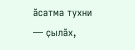ӑсатма тухни — ҫылӑх,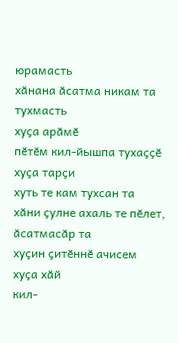юрамасть
хӑнана ӑсатма никам та тухмасть
хуҫа арӑмӗ
пӗтӗм кил-йышпа тухаҫҫӗ
хуҫа тарҫи
хуть те кам тухсан та
хӑни ҫулне ахаль те пӗлет, ӑсатмасӑр та
хуҫин ҫитӗннӗ ачисем
хуҫа хӑй
кил-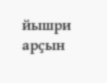йышри арҫын